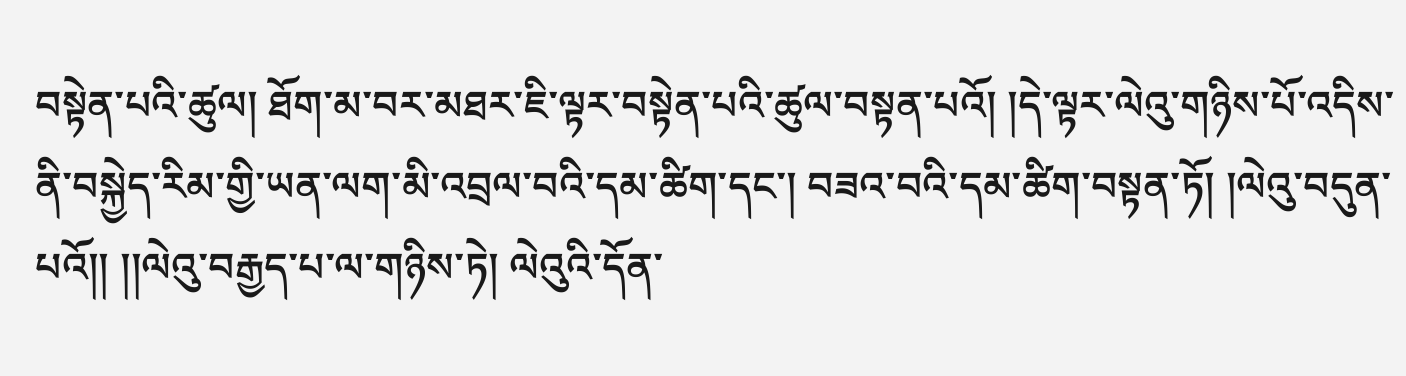བསྟེན་པའི་ཚུལ། ཐོག་མ་བར་མཐར་ཇི་ལྟར་བསྟེན་པའི་ཚུལ་བསྟན་པའོ། །དེ་ལྟར་ལེའུ་གཉིས་པོ་འདིས་ནི་བསྐྱེད་རིམ་གྱི་ཡན་ལག་མི་འབྲལ་བའི་དམ་ཚིག་དང་། བཟའ་བའི་དམ་ཚིག་བསྟན་ཏོ། །ལེའུ་བདུན་པའོ།། །།ལེའུ་བརྒྱད་པ་ལ་གཉིས་ཏེ། ལེའུའི་དོན་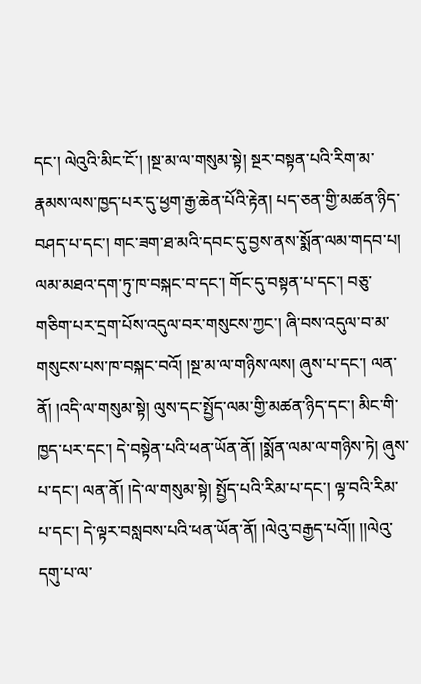དང་། ལེའུའི་མིང་ངོ་། །སྔ་མ་ལ་གསུམ་སྟེ། སྔར་བསྟན་པའི་རིག་མ་རྣམས་ལས་ཁྱད་པར་དུ་ཕྱག་རྒྱ་ཆེན་པོའི་རྟེན། པད་ཅན་གྱི་མཚན་ཉིད་བཤད་པ་དང་། གང་ཟག་ཐ་མའི་དབང་དུ་བྱས་ནས་སྨོན་ལམ་གདབ་པ། ལམ་མཐའ་དག་ཏུ་ཁ་བསྐང་བ་དང་། གོང་དུ་བསྟན་པ་དང་། བཅུ་གཅིག་པར་དྲག་པོས་འདུལ་བར་གསུངས་ཀྱང་། ཞི་བས་འདུལ་བ་མ་གསུངས་པས་ཁ་བསྐང་བའོ། །སྔ་མ་ལ་གཉིས་ལས། ཞུས་པ་དང་། ལན་ནོ། །འདི་ལ་གསུམ་སྟེ། ལུས་དང་སྤྱོད་ལམ་གྱི་མཚན་ཉིད་དང་། མིང་གི་ཁྱད་པར་དང་། དེ་བསྟེན་པའི་ཕན་ཡོན་ནོ། །སྨོན་ལམ་ལ་གཉིས་ཏེ། ཞུས་པ་དང་། ལན་ནོ། །དེ་ལ་གསུམ་སྟེ། སྤྱོད་པའི་རིམ་པ་དང་། ལྟ་བའི་རིམ་པ་དང་། དེ་ལྟར་བསླབས་པའི་ཕན་ཡོན་ནོ། །ལེའུ་བརྒྱད་པའོ།། །།ལེའུ་དགུ་པ་ལ་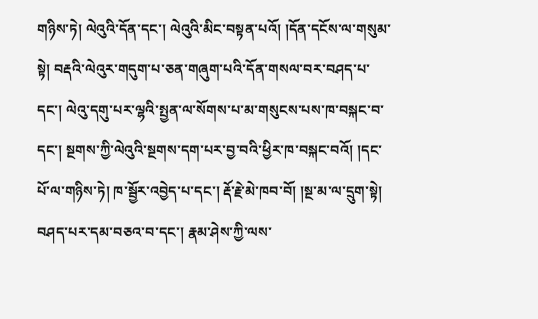གཉིས་ཏེ། ལེའུའི་དོན་དང་། ལེའུའི་མིང་བསྟན་པའོ། །དོན་དངོས་ལ་གསུམ་སྟེ། བརྡའི་ལེའུར་གདུག་པ་ཅན་གཞུག་པའི་དོན་གསལ་བར་བཤད་པ་དང་། ལེའུ་དགུ་པར་ལྷའི་སྤྱན་ལ་སོགས་པ་མ་གསུངས་པས་ཁ་བསྐང་བ་དང་། སྔགས་ཀྱི་ལེའུའི་སྔགས་དག་པར་བྱ་བའི་ཕྱིར་ཁ་བསྐང་བའོ། །དང་པོ་ལ་གཉིས་ཏེ། ཁ་སྦྱོར་འབྱེད་པ་དང་། རྡོ་རྗེ་མེ་ཁབ་བོ། །སྔ་མ་ལ་དྲུག་སྟེ། བཤད་པར་དམ་བཅའ་བ་དང་། རྣམ་ཤེས་ཀྱི་ལས་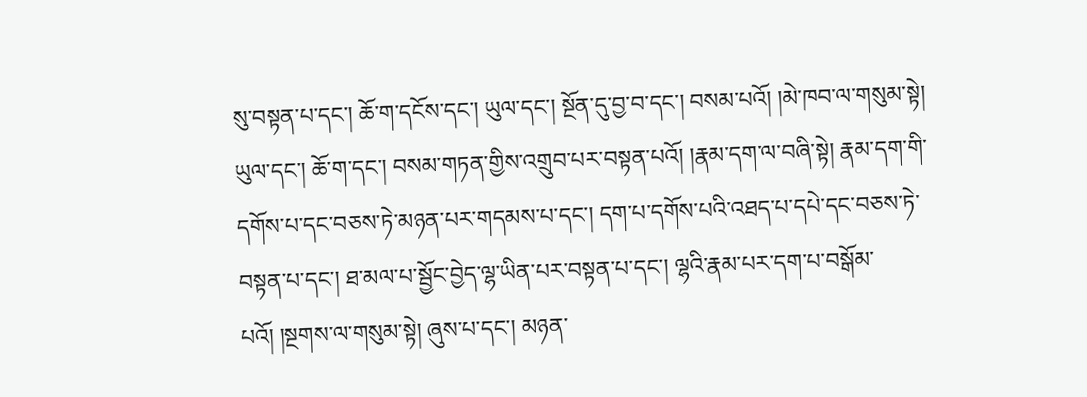སུ་བསྟན་པ་དང་། ཆོ་ག་དངོས་དང་། ཡུལ་དང་། སྔོན་དུ་བྱ་བ་དང་། བསམ་པའོ། །མེ་ཁབ་ལ་གསུམ་སྟེ། ཡུལ་དང་། ཆོ་ག་དང་། བསམ་གཏན་གྱིས་འགྲུབ་པར་བསྟན་པའོ། །རྣམ་དག་ལ་བཞི་སྟེ། རྣམ་དག་གི་དགོས་པ་དང་བཅས་ཏེ་མཉན་པར་གདམས་པ་དང་། དག་པ་དགོས་པའི་འཐད་པ་དཔེ་དང་བཅས་ཏེ་བསྟན་པ་དང་། ཐ་མལ་པ་སྦྱོང་བྱེད་ལྷ་ཡིན་པར་བསྟན་པ་དང་། ལྷའི་རྣམ་པར་དག་པ་བསྒོམ་པའོ། །སྔགས་ལ་གསུམ་སྟེ། ཞུས་པ་དང་། མཉན་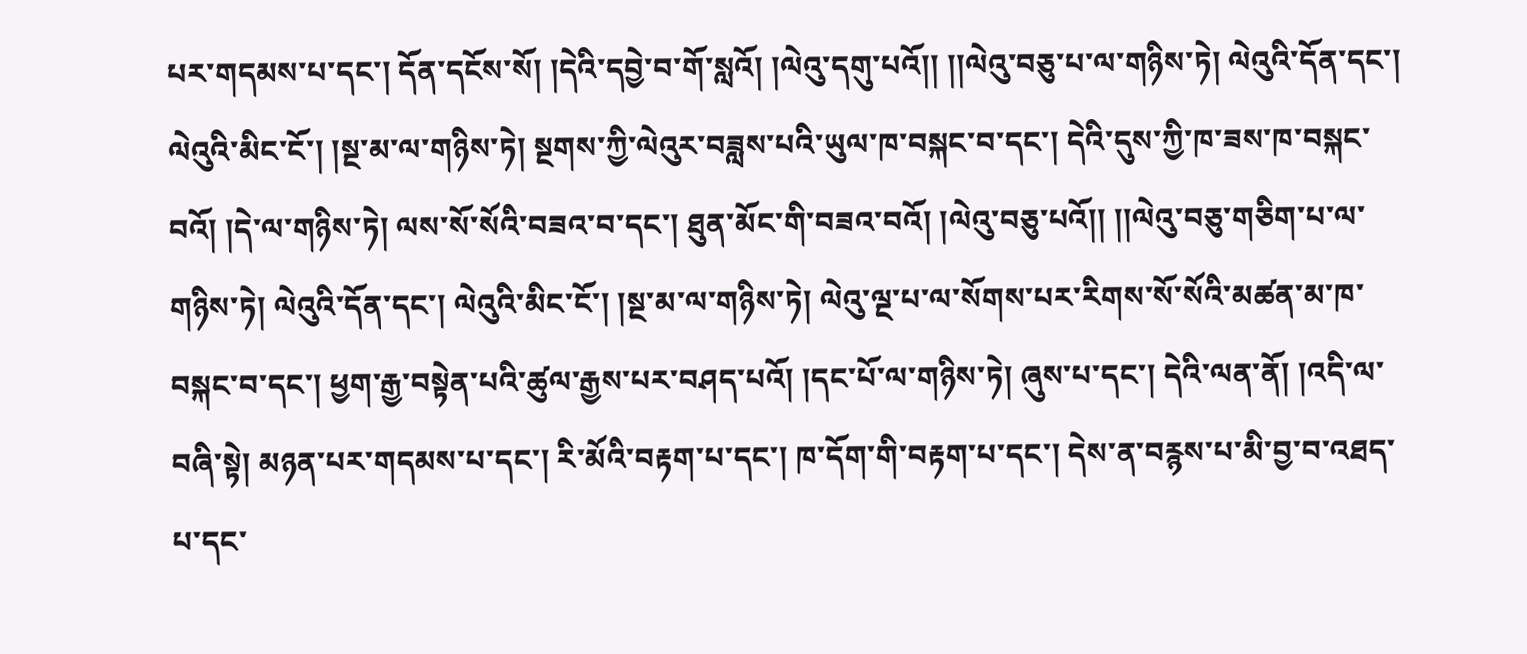པར་གདམས་པ་དང་། དོན་དངོས་སོ། །དེའི་དབྱེ་བ་གོ་སླའོ། །ལེའུ་དགུ་པའོ།། །།ལེའུ་བཅུ་པ་ལ་གཉིས་ཏེ། ལེའུའི་དོན་དང་། ལེའུའི་མིང་ངོ་། །སྔ་མ་ལ་གཉིས་ཏེ། སྔགས་ཀྱི་ལེའུར་བཟླས་པའི་ཡུལ་ཁ་བསྐང་བ་དང་། དེའི་དུས་ཀྱི་ཁ་ཟས་ཁ་བསྐང་བའོ། །དེ་ལ་གཉིས་ཏེ། ལས་སོ་སོའི་བཟའ་བ་དང་། ཐུན་མོང་གི་བཟའ་བའོ། །ལེའུ་བཅུ་པའོ།། །།ལེའུ་བཅུ་གཅིག་པ་ལ་གཉིས་ཏེ། ལེའུའི་དོན་དང་། ལེའུའི་མིང་ངོ་། །སྔ་མ་ལ་གཉིས་ཏེ། ལེའུ་ལྔ་པ་ལ་སོགས་པར་རིགས་སོ་སོའི་མཚན་མ་ཁ་བསྐང་བ་དང་། ཕྱག་རྒྱ་བསྟེན་པའི་ཚུལ་རྒྱས་པར་བཤད་པའོ། །དང་པོ་ལ་གཉིས་ཏེ། ཞུས་པ་དང་། དེའི་ལན་ནོ། །འདི་ལ་བཞི་སྟེ། མཉན་པར་གདམས་པ་དང་། རི་མོའི་བརྟག་པ་དང་། ཁ་དོག་གི་བརྟག་པ་དང་། དེས་ན་བརྙས་པ་མི་བྱ་བ་འཐད་པ་དང་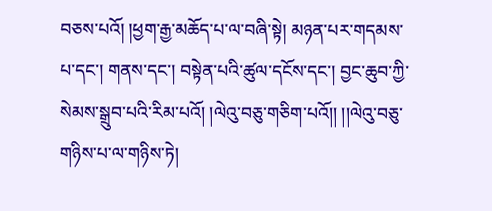བཅས་པའོ། །ཕྱག་རྒྱ་མཆོད་པ་ལ་བཞི་སྟེ། མཉན་པར་གདམས་པ་དང་། གནས་དང་། བསྟེན་པའི་ཚུལ་དངོས་དང་། བྱང་ཆུབ་ཀྱི་སེམས་སྒྲུབ་པའི་རིམ་པའོ། །ལེའུ་བཅུ་གཅིག་པའོ།། །།ལེའུ་བཅུ་གཉིས་པ་ལ་གཉིས་ཏེ།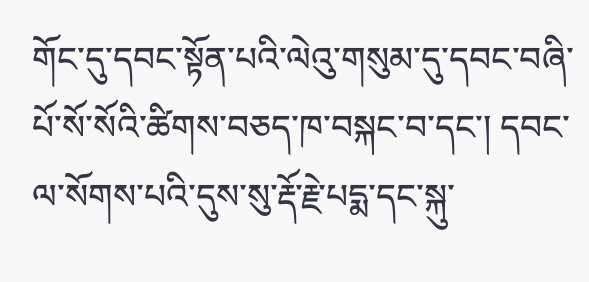གོང་དུ་དབང་སྟོན་པའི་ལེའུ་གསུམ་དུ་དབང་བཞི་པོ་སོ་སོའི་ཚིགས་བཅད་ཁ་བསྐང་བ་དང་། དབང་ལ་སོགས་པའི་དུས་སུ་རྡོ་རྗེ་པདྨ་དང་སྐུ་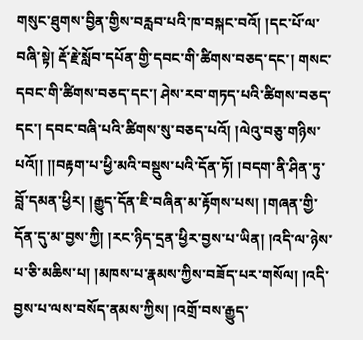གསུང་ཐུགས་བྱིན་གྱིས་བརླབ་པའི་ཁ་བསྐང་བའོ། །དང་པོ་ལ་བཞི་སྟེ། རྡོ་རྗེ་སློབ་དཔོན་གྱི་དབང་གི་ཚིགས་བཅད་དང་། གསང་དབང་གི་ཚིགས་བཅད་དང་། ཤེས་རབ་གཏད་པའི་ཚིགས་བཅད་དང་། དབང་བཞི་པའི་ཚིགས་སུ་བཅད་པའོ། །ལེའུ་བཅུ་གཉིས་པའོ།། །།བརྟག་པ་ཕྱི་མའི་བསྡུས་པའི་དོན་ཏོ། །བདག་ནི་ཤིན་ཏུ་བློ་དམན་ཕྱིར། །རྒྱུད་དོན་ཇི་བཞིན་མ་རྟོགས་པས། །གཞན་གྱི་དོན་དུ་མ་བྱས་ཀྱི། །རང་ཉིད་དྲན་ཕྱིར་བྱས་པ་ཡིན། །འདི་ལ་ཉེས་པ་ཅི་མཆིས་པ། །མཁས་པ་རྣམས་ཀྱིས་བཟོད་པར་གསོལ། །འདི་བྱས་པ་ལས་བསོད་ནམས་ཀྱིས། །འགྲོ་བས་རྒྱུད་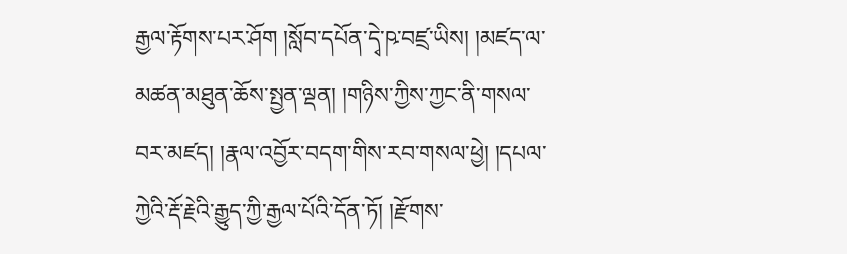རྒྱལ་རྟོགས་པར་ཤོག །སློབ་དཔོན་དྭེ་ཥ་བཛྲ་ཡིས། །མཛད་ལ་མཚན་མཐུན་ཆོས་སྤྱན་ལྡན། །གཉིས་ཀྱིས་ཀྱང་ནི་གསལ་བར་མཛད། །རྣལ་འབྱོར་བདག་གིས་རབ་གསལ་ཕྱེ། །དཔལ་ཀྱེའི་རྡོ་རྗེའི་རྒྱུད་ཀྱི་རྒྱལ་པོའི་དོན་ཏོ། །རྫོགས་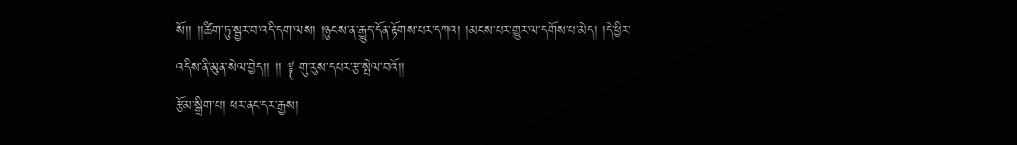སོ།། །།ཚིག་ཏུ་སྦྱར་བ་འདི་དག་ལས། །ཉུངས་ན་རྒྱུད་དོན་རྟོགས་པར་དཀའ། །མངས་པར་གྱུར་ལ་དགོས་པ་མེད། །དེ་ཕྱིར་འདིས་ནི་མུན་སེལ་བྱེད།། །། ༈ གུ་རུས་དཔར་རྩ་སྤེལ་བའོ།།
རྩོམ་སྒྲིག་པ། ཕར་ནང་དར་རྒྱས།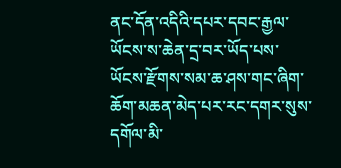ནང་དོན་འདིའི་དཔར་དབང་རྒྱལ་ཡོངས་ས་ཆེན་དྲ་བར་ཡོད་པས་ཡོངས་རྫོགས་སམ་ཆ་ཤས་གང་ཞིག་ཆོག་མཆན་མེད་པར་རང་དགར་སུས་དགོལ་མི་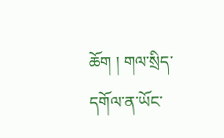ཆོག ། གལ་སྲིད་དགོལ་ན་ཡོང་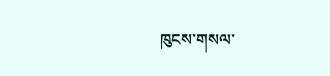ཁུངས་གསལ་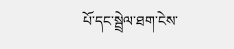པོ་དང་སྦྲེལ་ཐག་ངེས་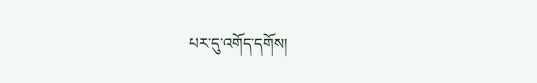པར་དུ་འགོད་དགོས།